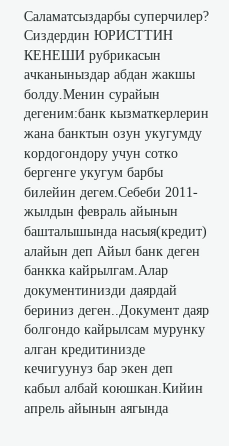Саламатсыздарбы суперчилер?
Сиздердин ЮРИСТТИН КЕНЕШИ рубрикасын ачканыныздар абдан жакшы болду.Менин сурайын дегеним:банк кызматкерлерин жана банктын озун укугумду кордогондору учун сотко бергенге укугум барбы билейин дегем.Себеби 2011-жылдын февраль айынын башталышында насыя(кредит) алайын деп Айыл банк деген банкка кайрылгам.Алар документинизди даярдай бериниз деген..Документ даяр болгондо кайрылсам мурунку алган кредитинизде кечигуунуз бар экен деп кабыл албай коюшкан.Кийин апрель айынын аягында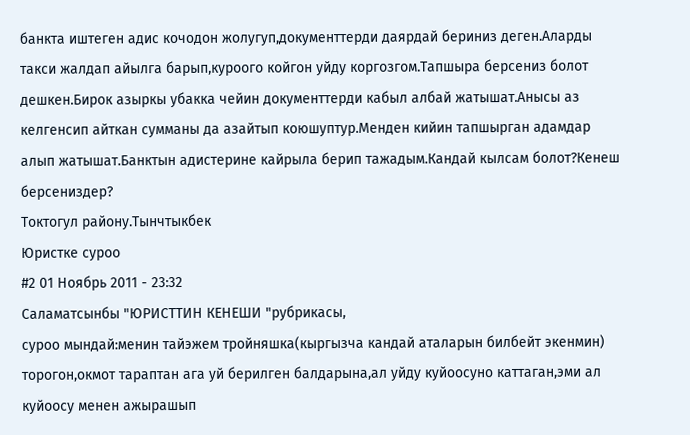банкта иштеген адис кочодон жолугуп,документтерди даярдай бериниз деген.Аларды такси жалдап айылга барып,куроого койгон уйду коргозгом.Тапшыра берсениз болот дешкен.Бирок азыркы убакка чейин документтерди кабыл албай жатышат.Анысы аз келгенсип айткан сумманы да азайтып коюшуптур.Менден кийин тапшырган адамдар алып жатышат.Банктын адистерине кайрыла берип тажадым.Кандай кылсам болот?Кенеш берсениздер?
Токтогул району.Тынчтыкбек
Юристке суроо
#2 01 Ноябрь 2011 - 23:32
Саламатсынбы "ЮРИСТТИН КЕНЕШИ "рубрикасы,
суроо мындай:менин тайэжем тройняшка(кыргызча кандай аталарын билбейт экенмин) торогон,окмот тараптан ага уй берилген балдарына,ал уйду куйоосуно каттаган,эми ал куйоосу менен ажырашып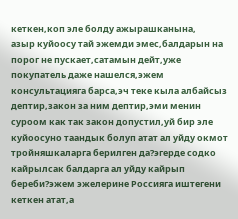кеткен,коп эле болду ажырашканына,
азыр куйоосу тай эжемди эмес,балдарын на порог не пускает,сатамын дейт,уже покупатель даже нашелся,эжем консультацияга барса,эч теке кыла албайсыз дептир,закон за ним дептир,эми менин суроом как так закон допустил,уй бир эле куйоосуно таандык болуп атат ал уйду окмот тройняшкаларга берилген да?эгерде содко кайрылсак балдарга ал уйду кайрып береби?эжем эжелерине Россияга иштегени кеткен атат,а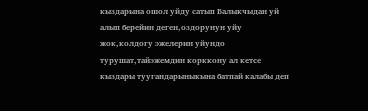кыздарына ошол уйду сатып Балыкчыдан уй алып берейин деген,оздорунун уйу жок,колдогу эжелерин уйундо турушат,тайэжемдин корккону ал кетсе кыздары туугандарыныкына батпай калабы деп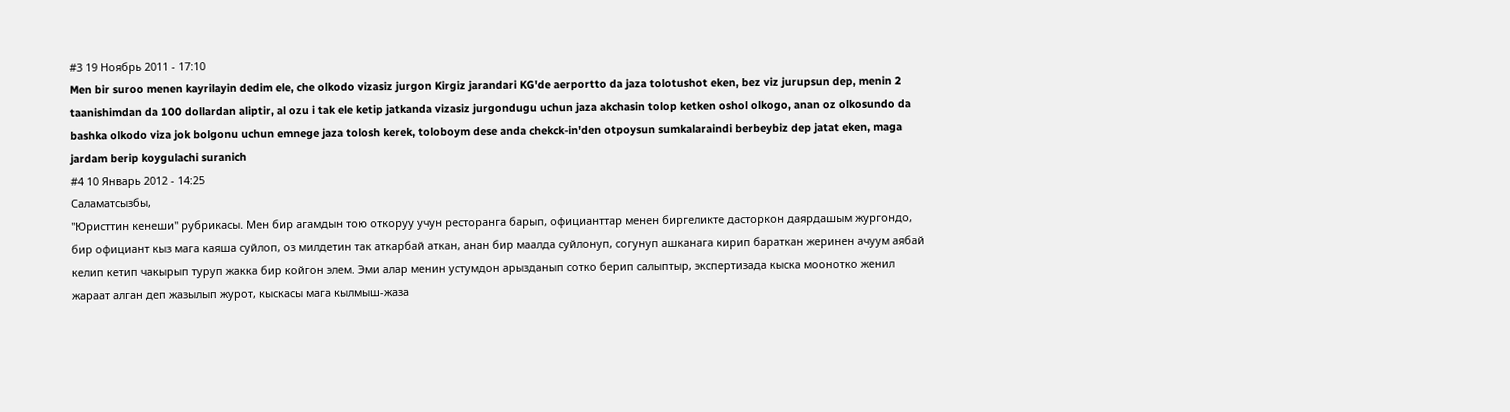#3 19 Ноябрь 2011 - 17:10
Men bir suroo menen kayrilayin dedim ele, che olkodo vizasiz jurgon Kirgiz jarandari KG'de aerportto da jaza tolotushot eken, bez viz jurupsun dep, menin 2 taanishimdan da 100 dollardan aliptir, al ozu i tak ele ketip jatkanda vizasiz jurgondugu uchun jaza akchasin tolop ketken oshol olkogo, anan oz olkosundo da bashka olkodo viza jok bolgonu uchun emnege jaza tolosh kerek, toloboym dese anda chekck-in'den otpoysun sumkalaraindi berbeybiz dep jatat eken, maga jardam berip koygulachi suranich
#4 10 Январь 2012 - 14:25
Саламатсызбы,
"Юристтин кенеши" рубрикасы. Мен бир агамдын тою откоруу учун ресторанга барып, официанттар менен биргеликте дасторкон даярдашым жургондо, бир официант кыз мага каяша суйлоп, оз милдетин так аткарбай аткан, анан бир маалда суйлонуп, согунуп ашканага кирип бараткан жеринен ачуум аябай келип кетип чакырып туруп жакка бир койгон элем. Эми алар менин устумдон арызданып сотко берип салыптыр, экспертизада кыска моонотко женил жараат алган деп жазылып журот, кыскасы мага кылмыш-жаза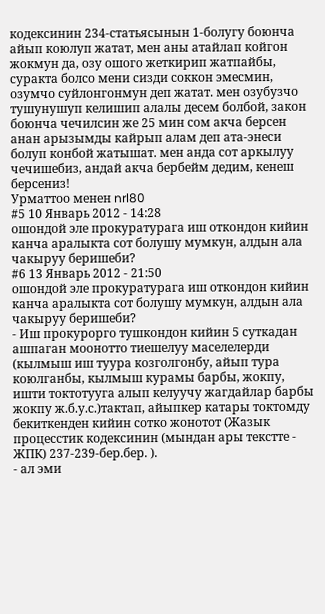кодексинин 234-статьясынын 1-болугу боюнча айып коюлуп жатат, мен аны атайлап койгон жокмун да, озу ошого жеткирип жатпайбы, суракта болсо мени сизди соккон эмесмин, озумчо суйлонгонмун деп жатат. мен озубузчо тушунушуп келишип алалы десем болбой, закон боюнча чечилсин же 25 мин сом акча берсен анан арызымды кайрып алам деп ата-энеси болуп конбой жатышат. мен анда сот аркылуу чечишебиз, андай акча бербейм дедим, кенеш берсениз!
Урматтоо менен nrl80
#5 10 Январь 2012 - 14:28
ошондой эле прокуратурага иш откондон кийин канча аралыкта сот болушу мумкун, алдын ала чакыруу беришеби?
#6 13 Январь 2012 - 21:50
ошондой эле прокуратурага иш откондон кийин канча аралыкта сот болушу мумкун, алдын ала чакыруу беришеби?
- Иш прокурорго тушкондон кийин 5 суткадан ашпаган моонотто тиешелуу маселелерди (кылмыш иш туура козголгонбу, айып тура коюлганбы, кылмыш курамы барбы, жокпу, ишти токтотууга алып келуучу жагдайлар барбы жокпу ж.б.у.с.)тактап, айыпкер катары токтомду бекиткенден кийин сотко жонотот (Жазык процесстик кодексинин (мындан ары текстте - ЖПК) 237-239-бер.бер. ).
- ал эми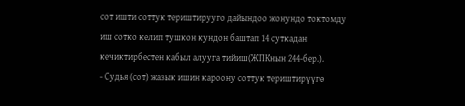сот ишти соттук териштирууго дайындоо жонундо токтомду иш сотко келип тушкон кундон баштап 14 суткадан кечиктирбестен кабыл алууга тийиш(ЖПКнын 244-бер.).
- Судья (сот) жазык ишин кароону соттук териштирүүгө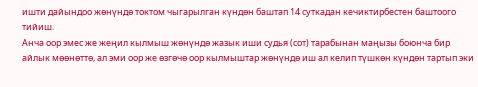ишти дайындоо жөнүндө токтом чыгарылган күндөн баштап 14 суткадан кечиктирбестен баштоого тийиш.
Анча оор эмес же жеңил кылмыш жөнүндө жазык иши судья (сот) тарабынан маңызы боюнча бир айлык мөөнөттө, ал эми оор же өзгөчө оор кылмыштар жөнүндө иш ал келип түшкөн күндөн тартып эки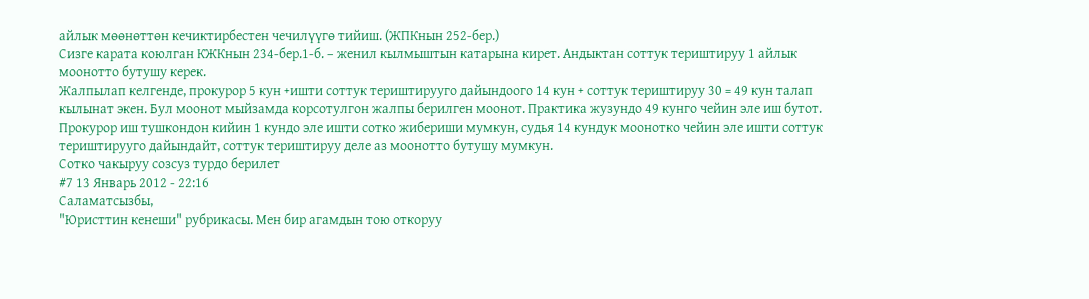айлык мөөнөттөн кечиктирбестен чечилүүгө тийиш. (ЖПКнын 252-бер.)
Сизге карата коюлган КЖКнын 234-бер.1-б. – женил кылмыштын катарына кирет. Андыктан соттук териштируу 1 айлык моонотто бутушу керек.
Жалпылап келгенде, прокурор 5 кун +ишти соттук териштирууго дайындоого 14 кун + соттук териштируу 30 = 49 кун талап кылынат экен. Бул моонот мыйзамда корсотулгон жалпы берилген моонот. Практика жузундо 49 кунго чейин эле иш бутот. Прокурор иш тушкондон кийин 1 кундо эле ишти сотко жибериши мумкун, судья 14 кундук моонотко чейин эле ишти соттук териштирууго дайындайт, соттук териштируу деле аз моонотто бутушу мумкун.
Сотко чакыруу созсуз турдо берилет
#7 13 Январь 2012 - 22:16
Саламатсызбы,
"Юристтин кенеши" рубрикасы. Мен бир агамдын тою откоруу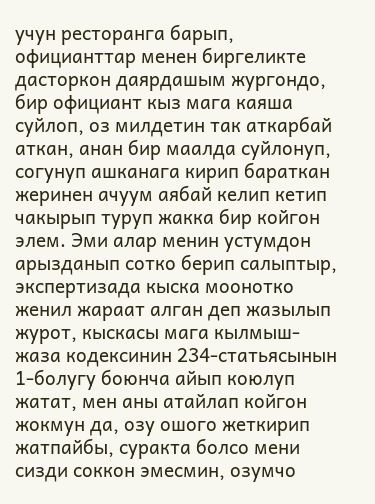учун ресторанга барып, официанттар менен биргеликте дасторкон даярдашым жургондо, бир официант кыз мага каяша суйлоп, оз милдетин так аткарбай аткан, анан бир маалда суйлонуп, согунуп ашканага кирип бараткан жеринен ачуум аябай келип кетип чакырып туруп жакка бир койгон элем. Эми алар менин устумдон арызданып сотко берип салыптыр, экспертизада кыска моонотко женил жараат алган деп жазылып журот, кыскасы мага кылмыш-жаза кодексинин 234-статьясынын 1-болугу боюнча айып коюлуп жатат, мен аны атайлап койгон жокмун да, озу ошого жеткирип жатпайбы, суракта болсо мени сизди соккон эмесмин, озумчо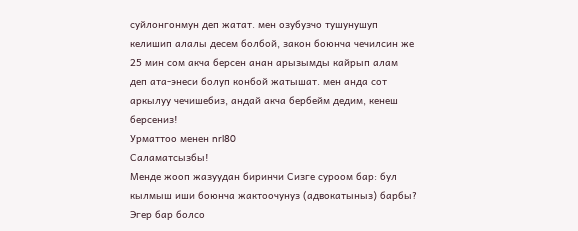суйлонгонмун деп жатат. мен озубузчо тушунушуп келишип алалы десем болбой, закон боюнча чечилсин же 25 мин сом акча берсен анан арызымды кайрып алам деп ата-энеси болуп конбой жатышат. мен анда сот аркылуу чечишебиз, андай акча бербейм дедим, кенеш берсениз!
Урматтоо менен nrl80
Саламатсызбы!
Менде жооп жазуудан биринчи Сизге суроом бар: бул кылмыш иши боюнча жактоочунуз (адвокатыныз) барбы?
Эгер бар болсо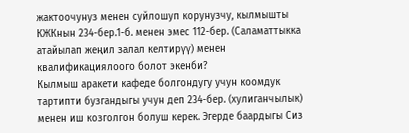жактоочунуз менен суйлошуп корунузчу, кылмышты КЖКнын 234-бер.1-б. менен эмес 112-бер. (Саламаттыкка атайылап жеңил залал келтирүү) менен квалификациялоого болот экенби?
Кылмыш аракети кафеде болгондугу учун коомдук тартипти бузгандыгы учун деп 234-бер. (хулиганчылык) менен иш козголгон болуш керек. Эгерде баардыгы Сиз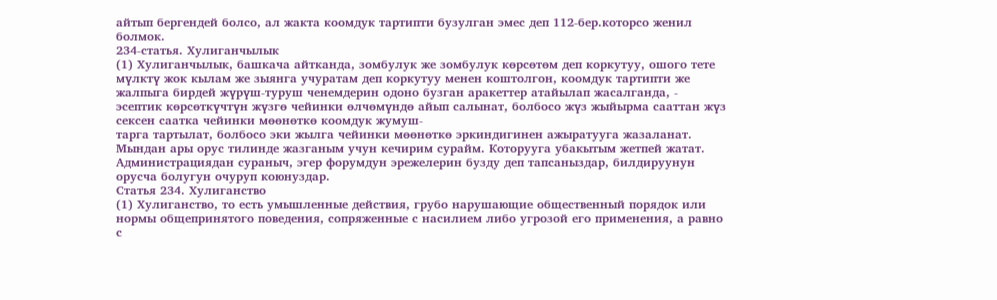айтып бергендей болсо, ал жакта коомдук тартипти бузулган эмес деп 112-бер.которсо женил болмок.
234-статья. Хулиганчылык
(1) Хулиганчылык, башкача айтканда, зомбулук же зомбулук көрсөтөм деп коркутуу, ошого тете мүлктү жок кылам же зыянга учуратам деп коркутуу менен коштолгон, коомдук тартипти же жалпыга бирдей жүрүш-туруш ченемдерин одоно бузган аракеттер атайылап жасалганда, -
эсептик көрсөткүчтүн жүзгө чейинки өлчөмүндө айып салынат, болбосо жүз жыйырма сааттан жүз сексен саатка чейинки мөөнөткө коомдук жумуш-
тарга тартылат, болбосо эки жылга чейинки мөөнөткө эркиндигинен ажыратууга жазаланат.
Мындан ары орус тилинде жазганым учун кечирим сурайм. Которууга убакытым жетпей жатат. Администрациядан сураныч, эгер форумдун эрежелерин бузду деп тапсаныздар, билдируунун орусча болугун очуруп коюнуздар.
Статья 234. Хулиганство
(1) Хулиганство, то есть умышленные действия, грубо нарушающие общественный порядок или нормы общепринятого поведения, сопряженные с насилием либо угрозой его применения, а равно с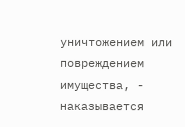уничтожением или повреждением имущества, -
наказывается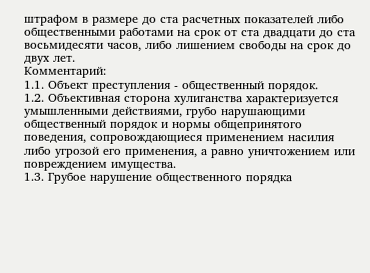штрафом в размере до ста расчетных показателей либо общественными работами на срок от ста двадцати до ста восьмидесяти часов, либо лишением свободы на срок до двух лет.
Комментарий:
1.1. Объект преступления - общественный порядок.
1.2. Объективная сторона хулиганства характеризуется умышленными действиями, грубо нарушающими общественный порядок и нормы общепринятого поведения, сопровождающиеся применением насилия либо угрозой его применения, а равно уничтожением или повреждением имущества.
1.3. Грубое нарушение общественного порядка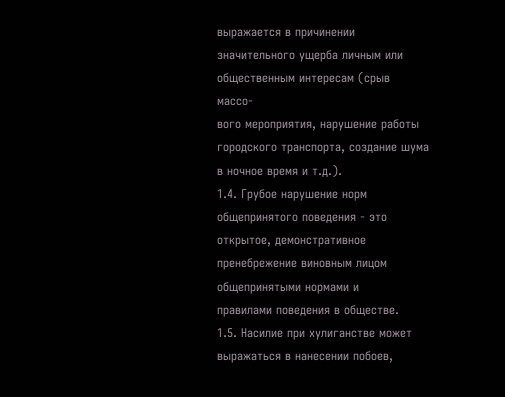выражается в причинении значительного ущерба личным или общественным интересам (срыв массо-
вого мероприятия, нарушение работы городского транспорта, создание шума в ночное время и т.д.).
1.4. Грубое нарушение норм общепринятого поведения - это открытое, демонстративное пренебрежение виновным лицом общепринятыми нормами и
правилами поведения в обществе.
1.5. Насилие при хулиганстве может выражаться в нанесении побоев,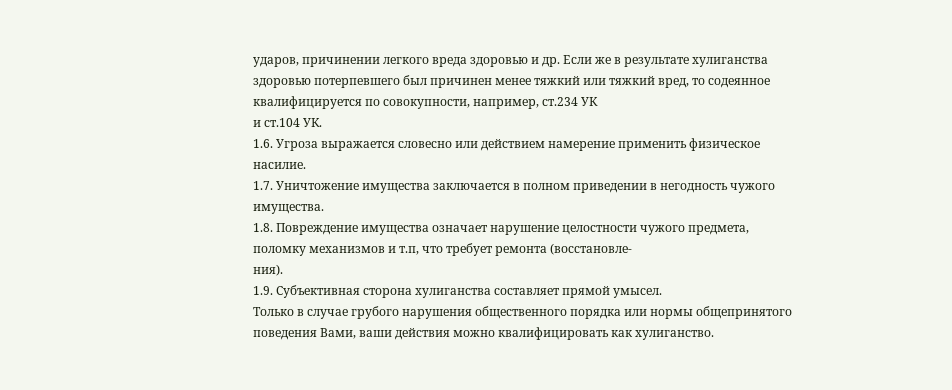ударов, причинении легкого вреда здоровью и др. Если же в результате хулиганства здоровью потерпевшего был причинен менее тяжкий или тяжкий вред, то содеянное квалифицируется по совокупности, например, ст.234 УК
и ст.104 УК.
1.6. Угроза выражается словесно или действием намерение применить физическое насилие.
1.7. Уничтожение имущества заключается в полном приведении в негодность чужого имущества.
1.8. Повреждение имущества означает нарушение целостности чужого предмета, поломку механизмов и т.п, что требует ремонта (восстановле-
ния).
1.9. Субъективная сторона хулиганства составляет прямой умысел.
Только в случае грубого нарушения общественного порядка или нормы общепринятого поведения Вами, ваши действия можно квалифицировать как хулиганство.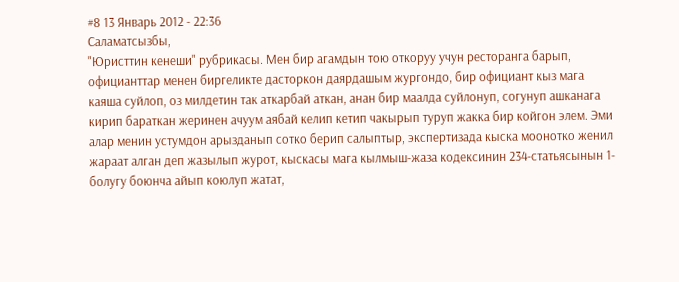#8 13 Январь 2012 - 22:36
Саламатсызбы,
"Юристтин кенеши" рубрикасы. Мен бир агамдын тою откоруу учун ресторанга барып, официанттар менен биргеликте дасторкон даярдашым жургондо, бир официант кыз мага каяша суйлоп, оз милдетин так аткарбай аткан, анан бир маалда суйлонуп, согунуп ашканага кирип бараткан жеринен ачуум аябай келип кетип чакырып туруп жакка бир койгон элем. Эми алар менин устумдон арызданып сотко берип салыптыр, экспертизада кыска моонотко женил жараат алган деп жазылып журот, кыскасы мага кылмыш-жаза кодексинин 234-статьясынын 1-болугу боюнча айып коюлуп жатат,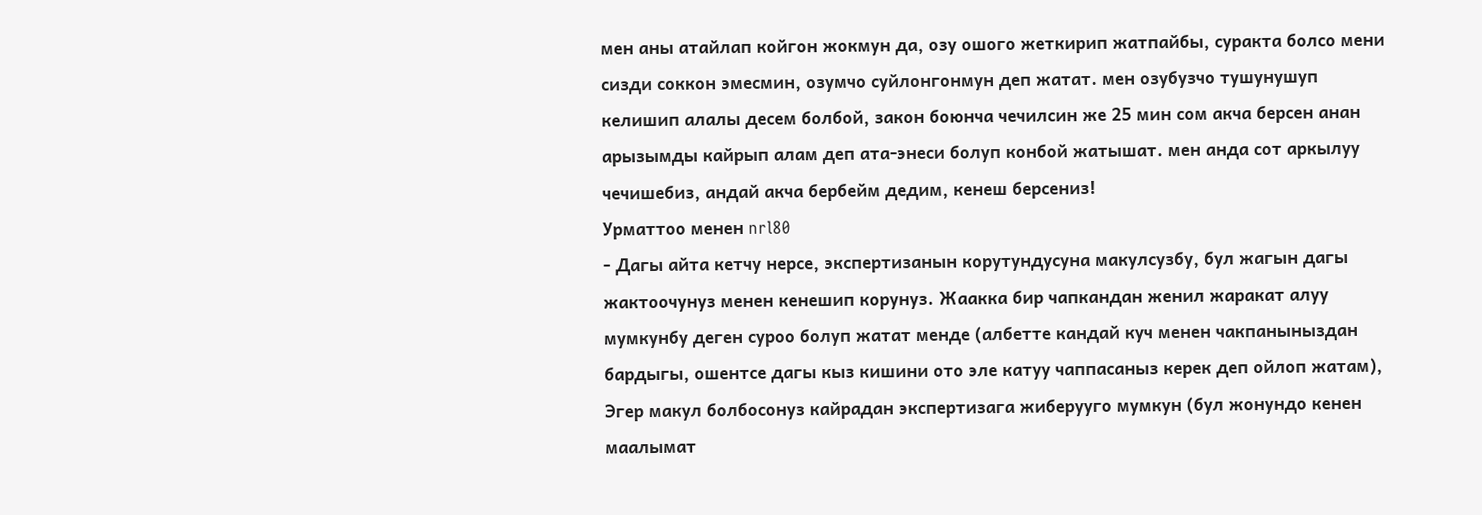мен аны атайлап койгон жокмун да, озу ошого жеткирип жатпайбы, суракта болсо мени сизди соккон эмесмин, озумчо суйлонгонмун деп жатат. мен озубузчо тушунушуп келишип алалы десем болбой, закон боюнча чечилсин же 25 мин сом акча берсен анан арызымды кайрып алам деп ата-энеси болуп конбой жатышат. мен анда сот аркылуу чечишебиз, андай акча бербейм дедим, кенеш берсениз!
Урматтоо менен nrl80
- Дагы айта кетчу нерсе, экспертизанын корутундусуна макулсузбу, бул жагын дагы жактоочунуз менен кенешип корунуз. Жаакка бир чапкандан женил жаракат алуу мумкунбу деген суроо болуп жатат менде (албетте кандай куч менен чакпаныныздан бардыгы, ошентсе дагы кыз кишини ото эле катуу чаппасаныз керек деп ойлоп жатам), Эгер макул болбосонуз кайрадан экспертизага жиберууго мумкун (бул жонундо кенен маалымат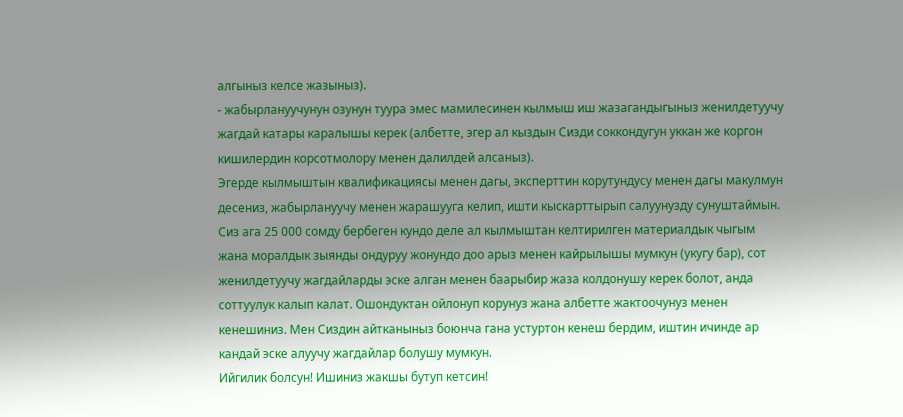алгыныз келсе жазыныз).
- жабырлануучунун озунун туура эмес мамилесинен кылмыш иш жазагандыгыныз женилдетуучу жагдай катары каралышы керек (албетте, эгер ал кыздын Сизди соккондугун уккан же коргон кишилердин корсотмолору менен далилдей алсаныз).
Эгерде кылмыштын квалификациясы менен дагы, эксперттин корутундусу менен дагы макулмун десениз, жабырлануучу менен жарашууга келип, ишти кыскарттырып салуунузду сунуштаймын. Сиз ага 25 000 сомду бербеген кундо деле ал кылмыштан келтирилген материалдык чыгым жана моралдык зыянды ондуруу жонундо доо арыз менен кайрылышы мумкун (укугу бар), сот женилдетуучу жагдайларды эске алган менен баарыбир жаза колдонушу керек болот, анда соттуулук калып калат. Ошондуктан ойлонуп корунуз жана албетте жактоочунуз менен кенешиниз. Мен Сиздин айтканыныз боюнча гана устуртон кенеш бердим, иштин ичинде ар кандай эске алуучу жагдайлар болушу мумкун.
Ийгилик болсун! Ишиниз жакшы бутуп кетсин!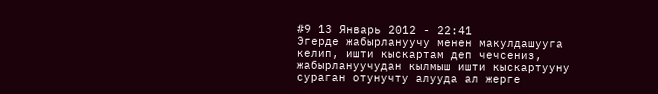#9 13 Январь 2012 - 22:41
Эгерде жабырлануучу менен макулдашууга келип, ишти кыскартам деп чечсениз, жабырлануучудан кылмыш ишти кыскартууну сураган отунучту алууда ал жерге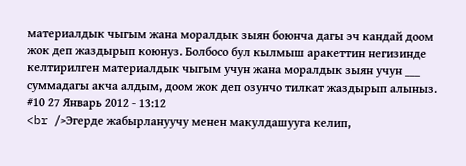материалдык чыгым жана моралдык зыян боюнча дагы эч кандай доом жок деп жаздырып коюнуз. Болбосо бул кылмыш аракеттин негизинде келтирилген материалдык чыгым учун жана моралдык зыян учун ___ суммадагы акча алдым, доом жок деп озунчо тилкат жаздырып алыныз.
#10 27 Январь 2012 - 13:12
<br />Эгерде жабырлануучу менен макулдашууга келип,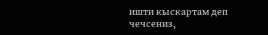ишти кыскартам деп чечсениз,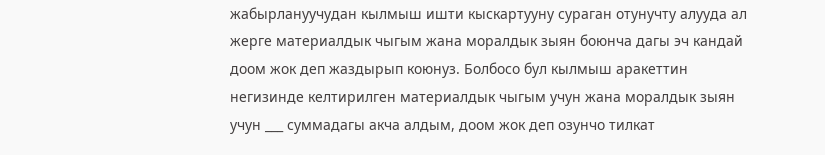жабырлануучудан кылмыш ишти кыскартууну сураган отунучту алууда ал жерге материалдык чыгым жана моралдык зыян боюнча дагы эч кандай доом жок деп жаздырып коюнуз. Болбосо бул кылмыш аракеттин негизинде келтирилген материалдык чыгым учун жана моралдык зыян учун ___ суммадагы акча алдым, доом жок деп озунчо тилкат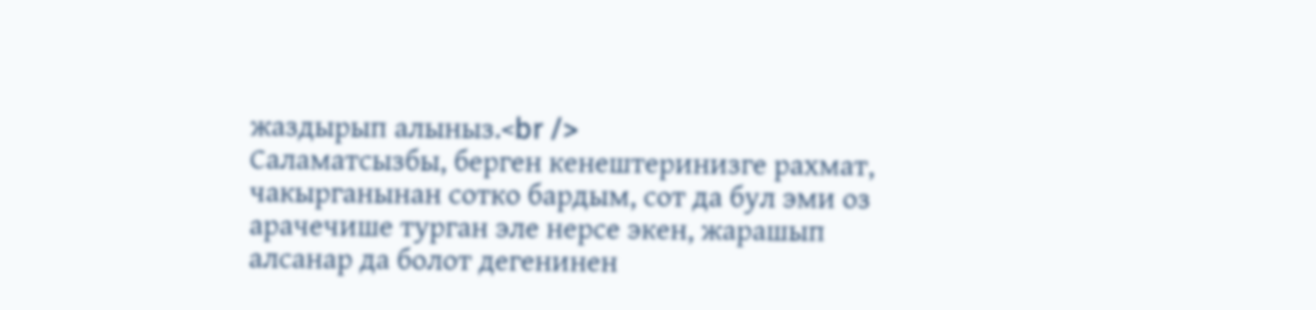жаздырып алыныз.<br />
Саламатсызбы, берген кенештеринизге рахмат, чакырганынан сотко бардым, сот да бул эми оз арачечише турган эле нерсе экен, жарашып алсанар да болот дегенинен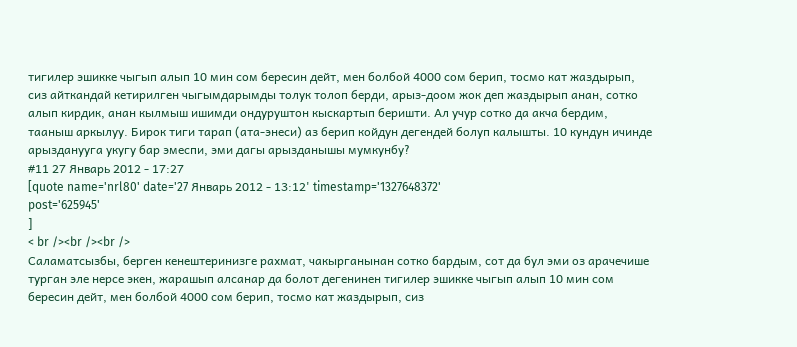тигилер эшикке чыгып алып 10 мин сом бересин дейт, мен болбой 4000 сом берип, тосмо кат жаздырып, сиз айткандай кетирилген чыгымдарымды толук толоп берди, арыз-доом жок деп жаздырып анан, сотко алып кирдик, анан кылмыш ишимди ондуруштон кыскартып беришти. Ал учур сотко да акча бердим, тааныш аркылуу. Бирок тиги тарап (ата-энеси) аз берип койдун дегендей болуп калышты. 10 кундун ичинде арызданууга укугу бар эмеспи, эми дагы арызданышы мумкунбу?
#11 27 Январь 2012 - 17:27
[quote name='nrl80' date='27 Январь 2012 - 13:12' timestamp='1327648372'
post='625945'
]
< br /><br /><br />
Саламатсызбы, берген кенештеринизге рахмат, чакырганынан сотко бардым, сот да бул эми оз арачечише турган эле нерсе экен, жарашып алсанар да болот дегенинен тигилер эшикке чыгып алып 10 мин сом бересин дейт, мен болбой 4000 сом берип, тосмо кат жаздырып, сиз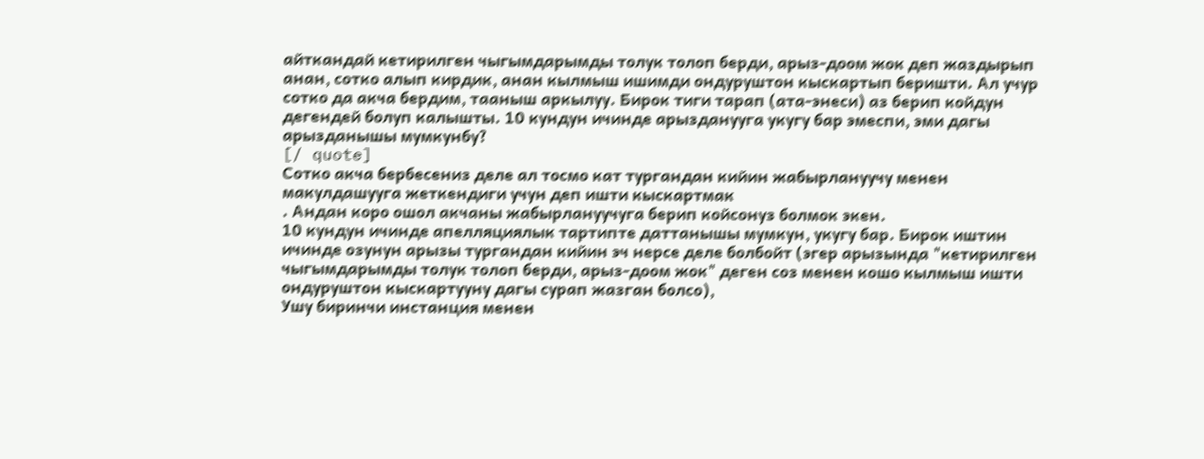айткандай кетирилген чыгымдарымды толук толоп берди, арыз-доом жок деп жаздырып анан, сотко алып кирдик, анан кылмыш ишимди ондуруштон кыскартып беришти. Ал учур сотко да акча бердим, тааныш аркылуу. Бирок тиги тарап (ата-энеси) аз берип койдун дегендей болуп калышты. 10 кундун ичинде арызданууга укугу бар эмеспи, эми дагы арызданышы мумкунбу?
[/ quote]
Сотко акча бербесениз деле ал тосмо кат тургандан кийин жабырлануучу менен макулдашууга жеткендиги учун деп ишти кыскартмак
. Андан коро ошол акчаны жабырлануучуга берип койсонуз болмок экен.
10 кундун ичинде апелляциялык тартипте даттанышы мумкун, укугу бар. Бирок иштин ичинде озунун арызы тургандан кийин эч нерсе деле болбойт (эгер арызында "кетирилген чыгымдарымды толук толоп берди, арыз-доом жок" деген соз менен кошо кылмыш ишти ондуруштон кыскартууну дагы сурап жазган болсо),
Ушу биринчи инстанция менен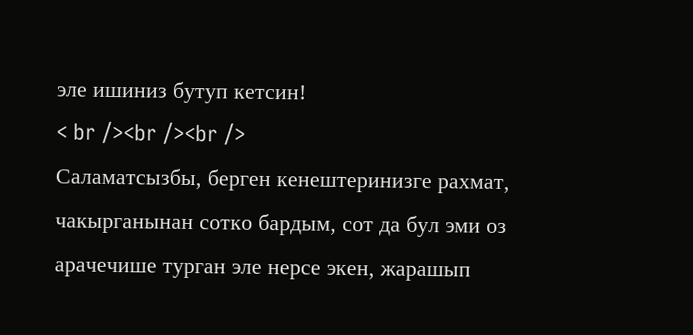эле ишиниз бутуп кетсин!
< br /><br /><br />
Саламатсызбы, берген кенештеринизге рахмат, чакырганынан сотко бардым, сот да бул эми оз арачечише турган эле нерсе экен, жарашып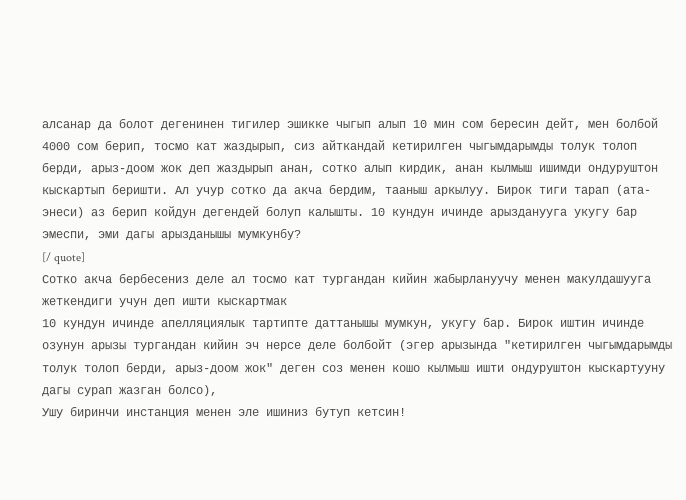алсанар да болот дегенинен тигилер эшикке чыгып алып 10 мин сом бересин дейт, мен болбой 4000 сом берип, тосмо кат жаздырып, сиз айткандай кетирилген чыгымдарымды толук толоп берди, арыз-доом жок деп жаздырып анан, сотко алып кирдик, анан кылмыш ишимди ондуруштон кыскартып беришти. Ал учур сотко да акча бердим, тааныш аркылуу. Бирок тиги тарап (ата-энеси) аз берип койдун дегендей болуп калышты. 10 кундун ичинде арызданууга укугу бар эмеспи, эми дагы арызданышы мумкунбу?
[/ quote]
Сотко акча бербесениз деле ал тосмо кат тургандан кийин жабырлануучу менен макулдашууга жеткендиги учун деп ишти кыскартмак
10 кундун ичинде апелляциялык тартипте даттанышы мумкун, укугу бар. Бирок иштин ичинде озунун арызы тургандан кийин эч нерсе деле болбойт (эгер арызында "кетирилген чыгымдарымды толук толоп берди, арыз-доом жок" деген соз менен кошо кылмыш ишти ондуруштон кыскартууну дагы сурап жазган болсо),
Ушу биринчи инстанция менен эле ишиниз бутуп кетсин!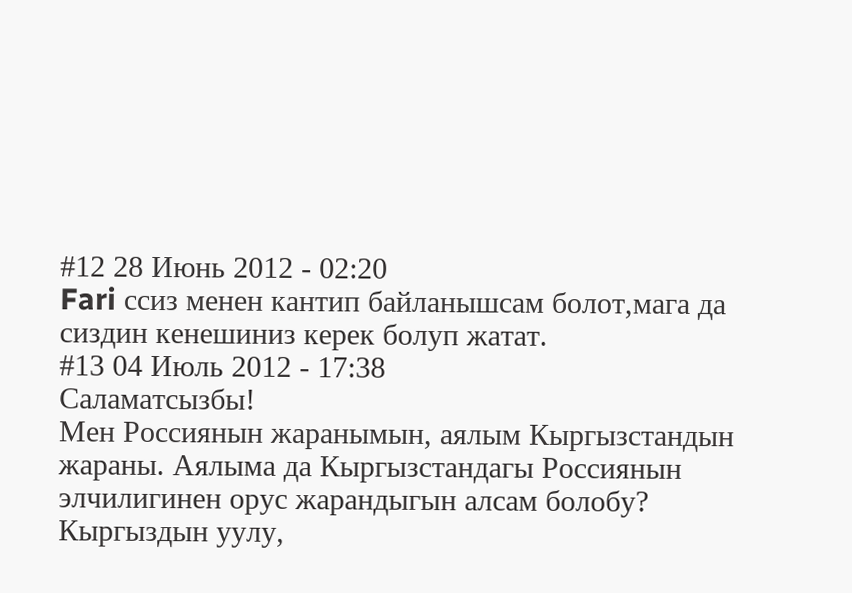#12 28 Июнь 2012 - 02:20
Fari ссиз менен кантип байланышсам болот,мага да сиздин кенешиниз керек болуп жатат.
#13 04 Июль 2012 - 17:38
Саламатсызбы!
Мен Россиянын жаранымын, аялым Кыргызстандын жараны. Аялыма да Кыргызстандагы Россиянын элчилигинен орус жарандыгын алсам болобу?
Кыргыздын уулу,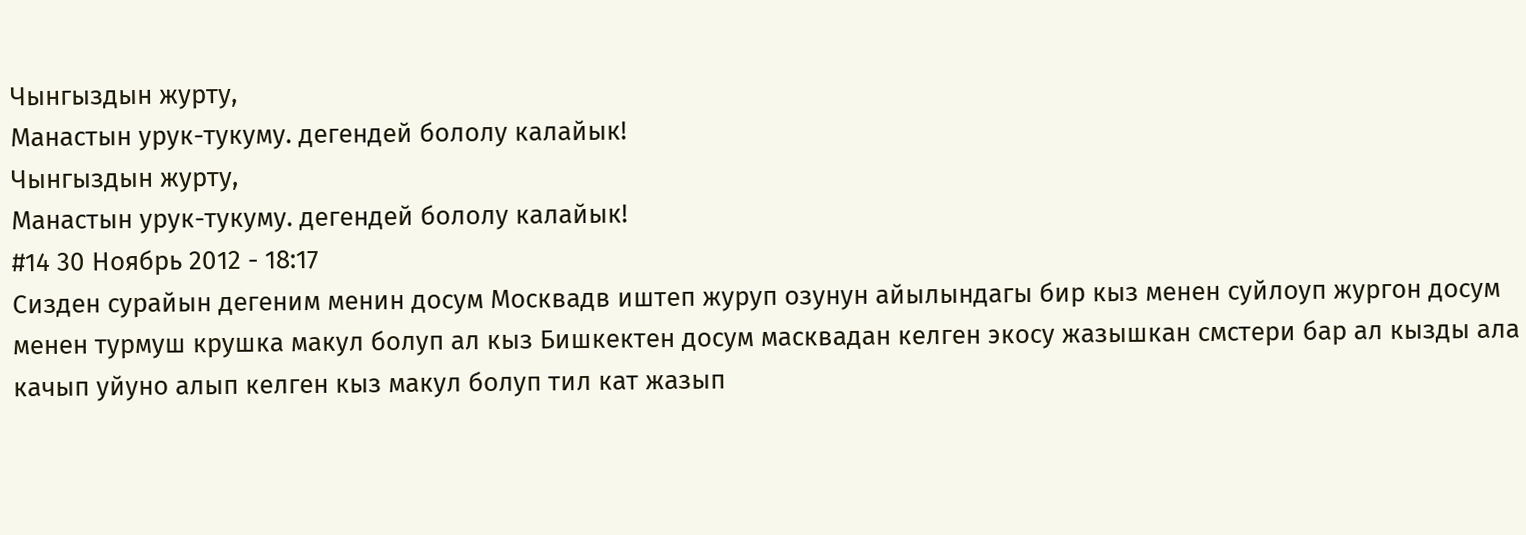Чынгыздын журту,
Манастын урук-тукуму. дегендей бололу калайык!
Чынгыздын журту,
Манастын урук-тукуму. дегендей бололу калайык!
#14 30 Ноябрь 2012 - 18:17
Сизден сурайын дегеним менин досум Москвадв иштеп журуп озунун айылындагы бир кыз менен суйлоуп жургон досум менен турмуш крушка макул болуп ал кыз Бишкектен досум масквадан келген экосу жазышкан смстери бар ал кызды ала качып уйуно алып келген кыз макул болуп тил кат жазып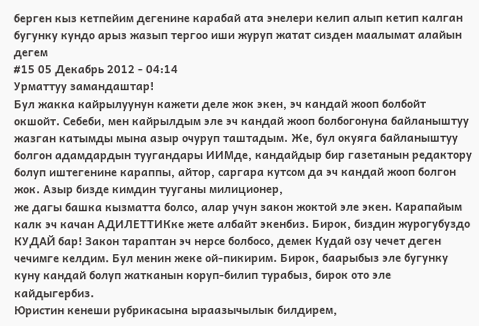берген кыз кетпейим дегенине карабай ата энелери келип алып кетип калган бугунку кундо арыз жазып тергоо иши журуп жатат сизден маалымат алайын дегем
#15 05 Декабрь 2012 - 04:14
Урматтуу замандаштар!
Бул жакка кайрылуунун кажети деле жок экен, эч кандай жооп болбойт окшойт. Себеби, мен кайрылдым эле эч кандай жооп болбогонуна байланыштуу жазган катымды мына азыр очуруп таштадым. Же, бул окуяга байланыштуу болгон адамдардын туугандары ИИМде, кандайдыр бир газетанын редактору болуп иштегенине караппы, айтор, саргара кутсом да эч кандай жооп болгон жок. Азыр бизде кимдин тууганы милиционер,
же дагы башка кызматта болсо, алар учун закон жоктой эле экен. Карапайым калк эч качан АДИЛЕТТИКке жете албайт экенбиз. Бирок, биздин журогубуздо КУДАЙ бар! Закон тараптан эч нерсе болбосо, демек Кудай озу чечет деген чечимге келдим. Бул менин жеке ой-пикирим. Бирок, баарыбыз эле бугунку куну кандай болуп жатканын коруп-билип турабыз, бирок ото эле кайдыгербиз.
Юристин кенеши рубрикасына ыраазычылык билдирем,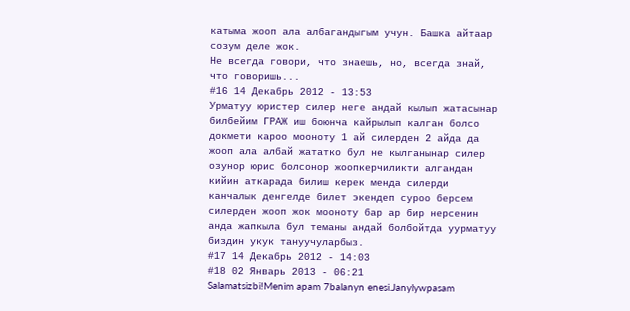катыма жооп ала албагандыгым учун. Башка айтаар созум деле жок.
Не всегда говори, что знаешь, но, всегда знай, что говоришь...
#16 14 Декабрь 2012 - 13:53
Урматуу юристер силер неге андай кылып жатасынар билбейим ГРАЖ иш боюнча кайрылып калган болсо докмети кароо мооноту 1 ай силерден 2 айда да жооп ала албай жататко бул не кылганынар силер озунор юрис болсонор жоопкерчиликти алгандан кийин аткарада билиш керек менда силерди канчалык денгелде билет экендеп суроо берсем силерден жооп жок мооноту бар ар бир нерсенин анда жапкыла бул теманы андай болбойтда уурматуу биздин укук тануучуларбыз.
#17 14 Декабрь 2012 - 14:03
#18 02 Январь 2013 - 06:21
Salamatsizbi!Menim apam 7balanyn enesi.Janylywpasam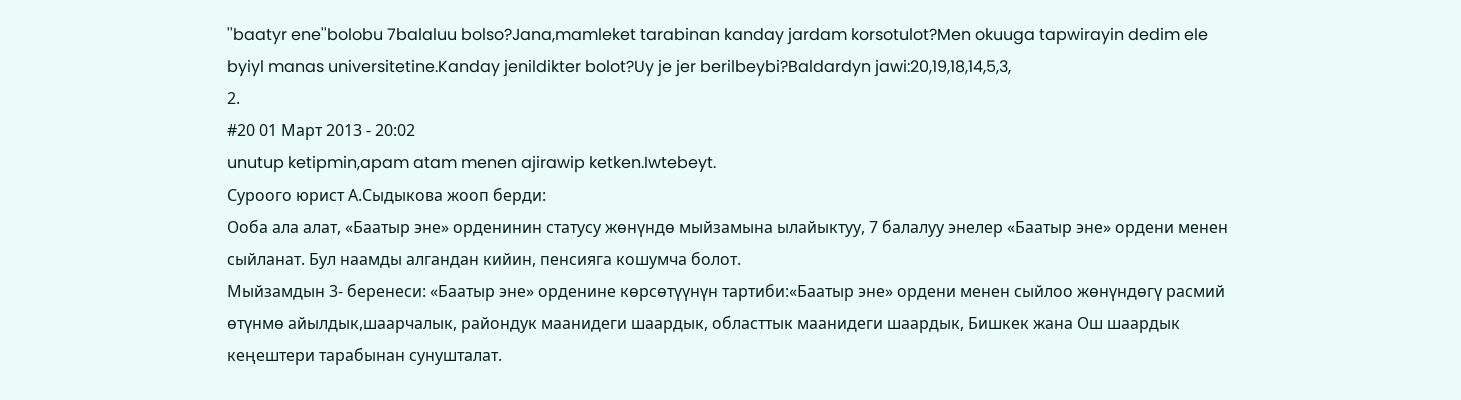''baatyr ene''bolobu 7balaluu bolso?Jana,mamleket tarabinan kanday jardam korsotulot?Men okuuga tapwirayin dedim ele byiyl manas universitetine.Kanday jenildikter bolot?Uy je jer berilbeybi?Baldardyn jawi:20,19,18,14,5,3,
2.
#20 01 Март 2013 - 20:02
unutup ketipmin,apam atam menen ajirawip ketken.Iwtebeyt.
Суроого юрист А.Сыдыкова жооп берди:
Ооба ала алат, «Баатыр эне» орденинин статусу жөнүндө мыйзамына ылайыктуу, 7 балалуу энелер «Баатыр эне» ордени менен сыйланат. Бул наамды алгандан кийин, пенсияга кошумча болот.
Мыйзамдын 3- беренеси: «Баатыр эне» орденине көрсөтүүнүн тартиби:«Баатыр эне» ордени менен сыйлоо жөнүндөгү расмий өтүнмө айылдык,шаарчалык, райондук маанидеги шаардык, областтык маанидеги шаардык, Бишкек жана Ош шаардык кеңештери тарабынан сунушталат.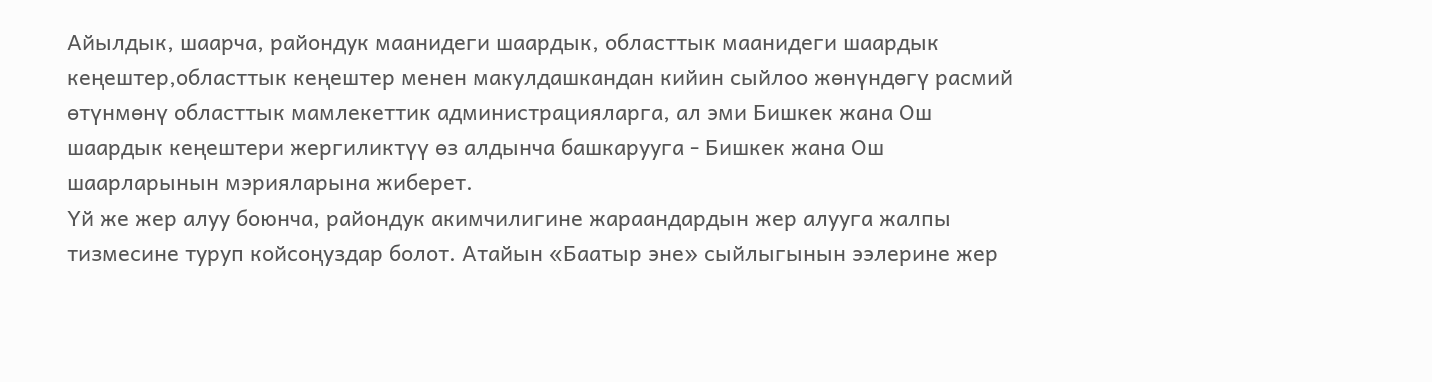Айылдык, шаарча, райондук маанидеги шаардык, областтык маанидеги шаардык кеңештер,областтык кеңештер менен макулдашкандан кийин сыйлоо жөнүндөгү расмий өтүнмөнү областтык мамлекеттик администрацияларга, ал эми Бишкек жана Ош шаардык кеңештери жергиликтүү өз алдынча башкарууга - Бишкек жана Ош шаарларынын мэрияларына жиберет.
Үй же жер алуу боюнча, райондук акимчилигине жараандардын жер алууга жалпы тизмесине туруп койсоңуздар болот. Атайын «Баатыр эне» сыйлыгынын ээлерине жер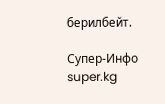берилбейт.

Супер-Инфо
super.kg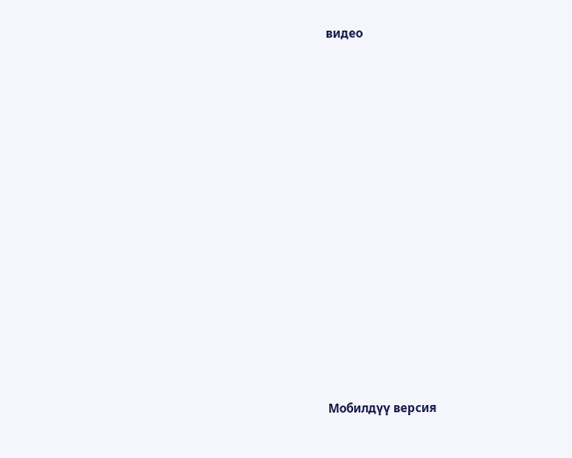видео













Мобилдүү версия